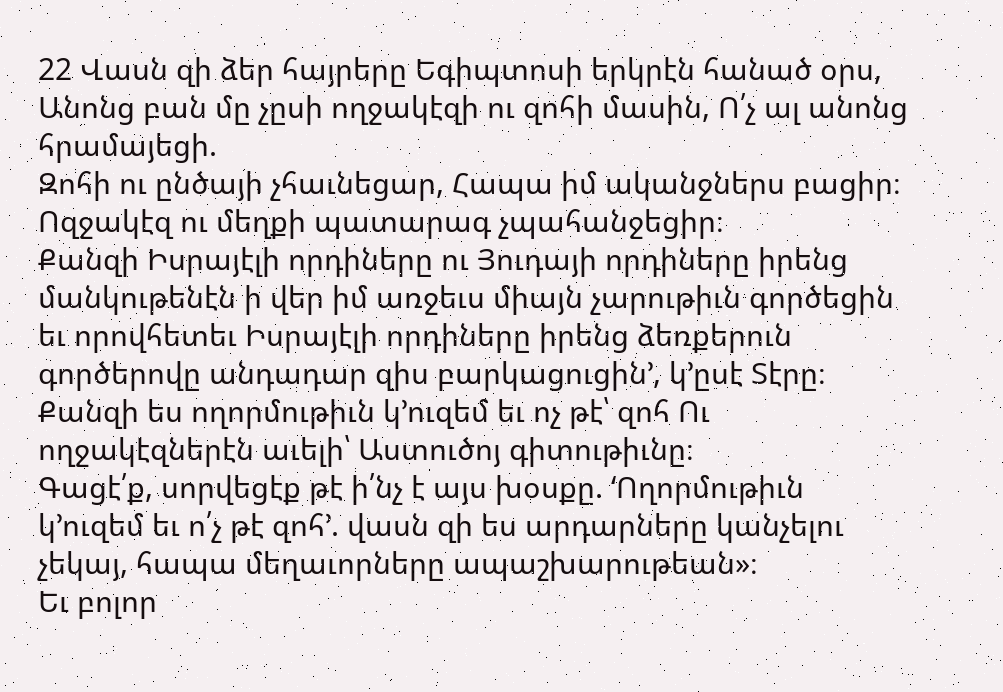22 Վասն զի ձեր հայրերը Եգիպտոսի երկրէն հանած օրս, Անոնց բան մը չըսի ողջակէզի ու զոհի մասին, Ո՛չ ալ անոնց հրամայեցի.
Զոհի ու ընծայի չհաւնեցար, Հապա իմ ականջներս բացիր։ Ոզջակէզ ու մեղքի պատարագ չպահանջեցիր։
Քանզի Իսրայէլի որդիները ու Յուդայի որդիները իրենց մանկութենէն ի վեր իմ առջեւս միայն չարութիւն գործեցին եւ որովհետեւ Իսրայէլի որդիները իրենց ձեռքերուն գործերովը անդադար զիս բարկացուցին’, կ’ըսէ Տէրը։
Քանզի ես ողորմութիւն կ’ուզեմ եւ ոչ թէ՝ զոհ Ու ողջակէզներէն աւելի՝ Աստուծոյ գիտութիւնը։
Գացէ՛ք, սորվեցէք թէ ի՛նչ է այս խօսքը. ‘Ողորմութիւն կ’ուզեմ եւ ո՛չ թէ զոհ’. վասն զի ես արդարները կանչելու չեկայ, հապա մեղաւորները ապաշխարութեան»։
Եւ բոլոր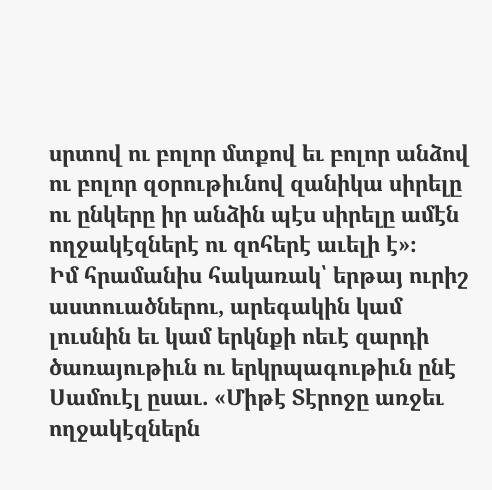սրտով ու բոլոր մտքով եւ բոլոր անձով ու բոլոր զօրութիւնով զանիկա սիրելը ու ընկերը իր անձին պէս սիրելը ամէն ողջակէզներէ ու զոհերէ աւելի է»։
Իմ հրամանիս հակառակ՝ երթայ ուրիշ աստուածներու, արեգակին կամ լուսնին եւ կամ երկնքի ոեւէ զարդի ծառայութիւն ու երկրպագութիւն ընէ
Սամուէլ ըսաւ. «Միթէ Տէրոջը առջեւ ողջակէզներն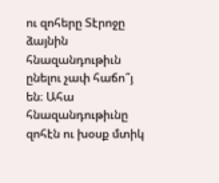ու զոհերը Տէրոջը ձայնին հնազանդութիւն ընելու չափ հաճո՞յ են։ Ահա հնազանդութիւնը զոհէն ու խօսք մտիկ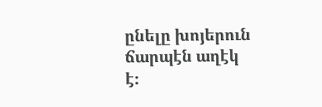ընելը խոյերուն ճարպէն աղէկ է։